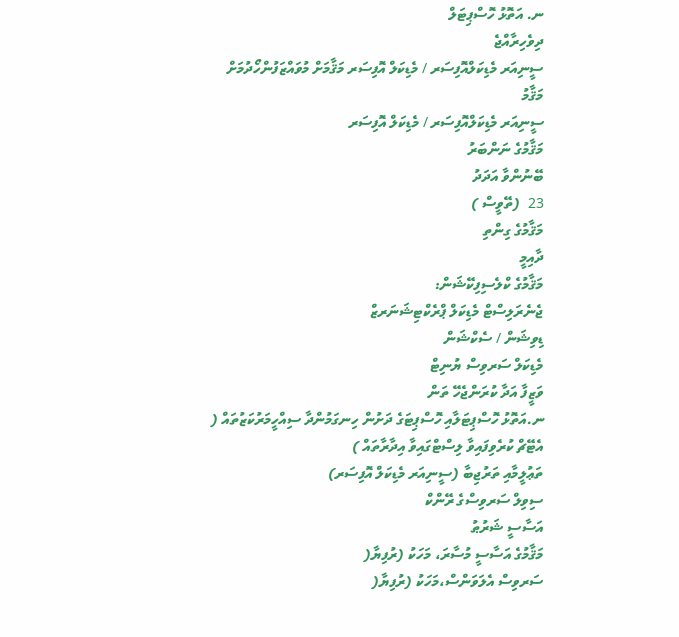ނ. އަތޮޅު ހޮސްޕިޓަލް
ދިވެހިރާއްޖެ
ސީނިއަރ މެޑިކަލްއޮފިސަރ / މެޑިކަލް އޮފިސަރ މަޤާމަށް މުވައްޒަފުންހޯދުމަށް
މަޤާމު
ސީނިއަރ މެޑިކަލްއޮފިސަރ / މެޑިކަލް އޮފިސަރ
މަޤާމުގެ ނަންބަރު
ބޭނުންވާ އަދަދު
23  (ތޭވީސް )
މަޤާމުގެ ގިންތި
ދާއިމީ
މަޤާމުގެ ކްލެސިފިކޭޝަން:
ޖެނެރަލިސްޓް މެޑިކަލް ޕްރެކްޓިޝަނަރޒް
ޑިވިޝަން / ސެކްޝަން
މެޑިކަލް ސަރވިސް ޔުނިޓް
ވަޒީފާ އަދާ ކުރަންޖެހޭ ތަން
ނ.އަތޮޅު ހޮސްޕިޓަލާއި ހޮސްޕިޓަގެ ދަށުން ހިނގަމުންދާ ސިއްހީމަރުކަޒުތައް ( އެޓޭޗް ކުރެވިފައިވާ ލިސްޓްގައިވާ އިދާރާތައް )
ތަޢުލީމާއި ތަރުޖިބާ (ސީނިއަރ މެޑިކަލް އޮފިސަރ)
ސިވިލް ސަރވިސްގެ ރޭންކް
އަސާސީ ޝަރުޠު
މަޤާމުގެ އަސާސީ މުސާރަ، މަހަކު (ރުފިޔާ(
ސަރވިސް އެލަވަންސް،މަހަކު (ރުފިޔާ(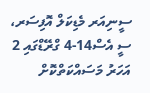ސީނިއަރ މެޑިކަލް އޮފިސަރ، ސީ އެސް14-4 ގްރޭޑްގައި 2 އަހަރު މަސައްކަތްކޮށް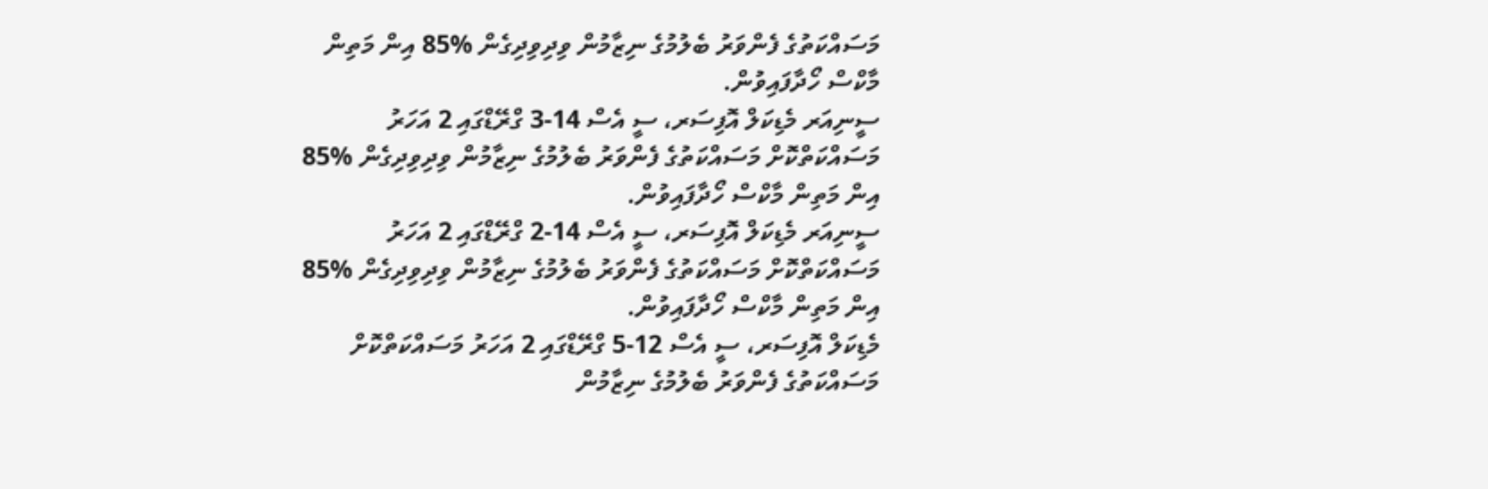މަސައްކަތުގެ ފެންވަރު ބެލުމުގެ ނިޒާމުން ވިދިވިދިގެން %85 އިން މަތިން މާކްސް ހޯދާފައިވުން.
ސީނިއަރ މެޑިކަލް އޮފިސަރ، ސީ އެސް 14-3 ގްރޭޑްގައި 2 އަހަރު މަސައްކަތްކޮށް މަސައްކަތުގެ ފެންވަރު ބެލުމުގެ ނިޒާމުން ވިދިވިދިގެން %85 އިން މަތިން މާކްސް ހޯދާފައިވުން.
ސީނިއަރ މެޑިކަލް އޮފިސަރ، ސީ އެސް 14-2 ގްރޭޑްގައި 2 އަހަރު މަސައްކަތްކޮށް މަސައްކަތުގެ ފެންވަރު ބެލުމުގެ ނިޒާމުން ވިދިވިދިގެން %85 އިން މަތިން މާކްސް ހޯދާފައިވުން.
މެޑިކަލް އޮފިސަރ، ސީ އެސް 12-5 ގްރޭޑްގައި 2 އަހަރު މަސައްކަތްކޮށް މަސައްކަތުގެ ފެންވަރު ބެލުމުގެ ނިޒާމުން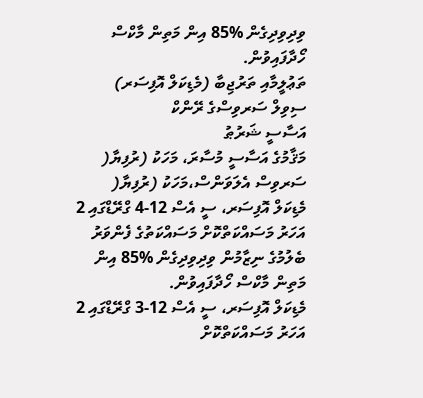ވިދިވިދިގެން %85 އިން މަތިން މާކްސް ހޯދާފައިވުން.
ތަޢުލީމާއި ތަރުޖިބާ (މެޑިކަލް އޮފިސަރ)
ސިވިލް ސަރވިސްގެ ރޭންކް
އަސާސީ ޝަރުޠު
މަޤާމުގެ އަސާސީ މުސާރަ، މަހަކު (ރުފިޔާ(
ސަރވިސް އެލަވަންސް،މަހަކު (ރުފިޔާ(
މެޑިކަލް އޮފިސަރ، ސީ އެސް 12-4 ގްރޭޑްގައި 2 އަހަރު މަސައްކަތްކޮށް މަސައްކަތުގެ ފެންވަރު ބެލުމުގެ ނިޒާމުން ވިދިވިދިގެން %85 އިން މަތިން މާކްސް ހޯދާފައިވުން.
މެޑިކަލް އޮފިސަރ، ސީ އެސް 12-3 ގްރޭޑްގައި 2 އަހަރު މަސައްކަތްކޮށް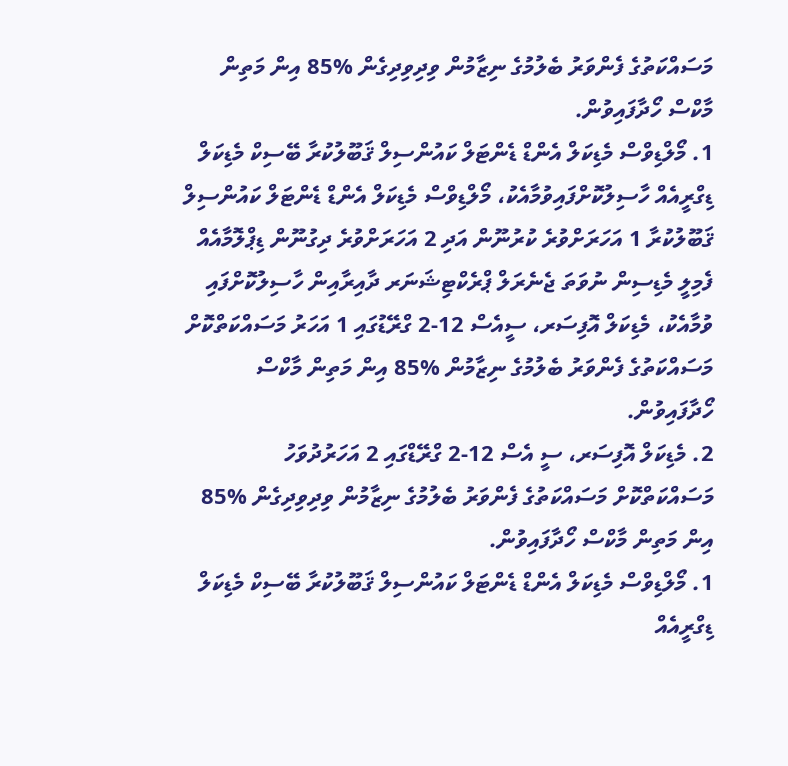މަސައްކަތުގެ ފެންވަރު ބެލުމުގެ ނިޒާމުން ވިދިވިދިގެން %85 އިން މަތިން މާކްސް ހޯދާފައިވުން.
1. މޯލްޑިވްސް މެޑިކަލް އެންޑް ޑެންޓަލް ކައުންސިލް ޤަބޫލުކުރާ ބޭސިކް މެޑިކަލް ޑިގްރީއެއް ހާސިލުކޮށްފައިވުމާއެކު، މޯލްޑިވްސް މެޑިކަލް އެންޑް ޑެންޓަލް ކައުންސިލް ޤަބޫލުކުރާ 1 އަހަރަށްވުރެ ކުރުނޫން އަދި 2 އަހަރަށްވުރެ ދިގުނޫން ޑިޕްލޮމާއެއް ފެމިލީ މެޑިސިން ނުވަތަ ޖެނެރަލް ޕްރެކްޓިޝަނަރ ދާއިރާއިން ހާސިލުކޮށްފައި ވުމާއެކު، މެޑިކަލް އޮފިސަރ، ސީއެސް 12-2 ގްރޭޑުގައި 1 އަހަރު މަސައްކަތްކޮށް މަސައްކަތުގެ ފެންވަރު ބެލުމުގެ ނިޒާމުން %85 އިން މަތިން މާކްސް ހޯދާފައިވުން.
2. މެޑިކަލް އޮފިސަރ، ސީ އެސް 12-2 ގްރޭޑްގައި 2 އަހަރުދުވަހު މަސައްކަތްކޮށް މަސައްކަތުގެ ފެންވަރު ބެލުމުގެ ނިޒާމުން ވިދިވިދިގެން %85 އިން މަތިން މާކްސް ހޯދާފައިވުން.
1. މޯލްޑިވްސް މެޑިކަލް އެންޑް ޑެންޓަލް ކައުންސިލް ޤަބޫލުކުރާ ބޭސިކް މެޑިކަލް ޑިގްރީއެއް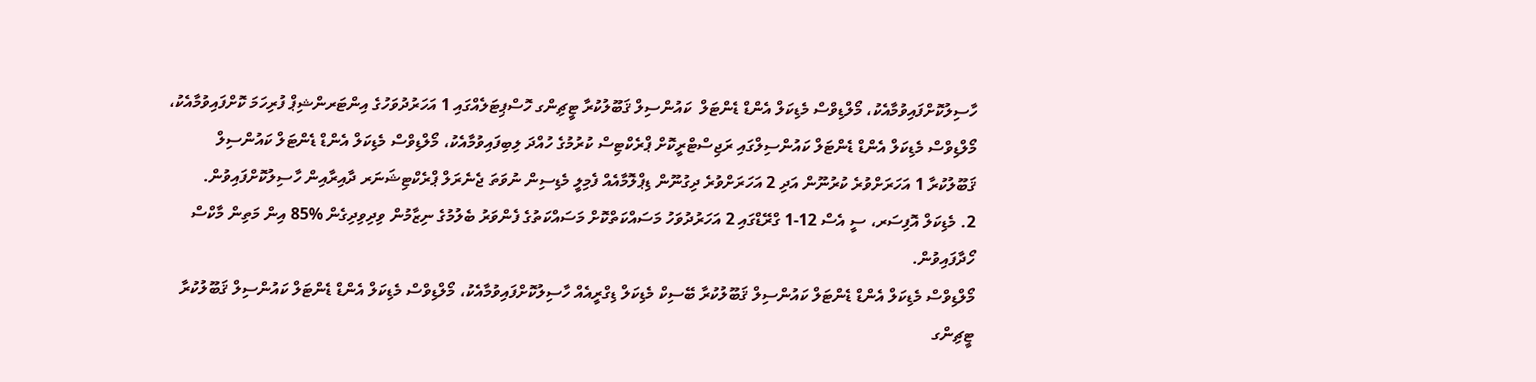ހާސިލުކޮށްފައިވުމާއެކު، މޯލްޑިވްސް މެޑިކަލް އެންޑް ޑެންޓަލް  ކައުންސިލް ޤަބޫލުކުރާ ޓީޗިންގ ހޮސްޕިޓަލެއްގައި 1 އަހަރުދުވަހުގެ އިންޓަރންޝިޕް ފުރިހަމަ ކޮށްފައިވުމާއެކު، މޯލްޑިވްސް މެޑިކަލް އެންޑް ޑެންޓަލް ކައުންސިލްގައި ރަޖިސްޓްރީކޮށް ޕްރެކްޓިސް ކުރުމުގެ ހުއްދަ ލިބިފައިވުމާއެކު، މޯލްޑިވްސް މެޑިކަލް އެންޑް ޑެންޓަލް ކައުންސިލް ޤަބޫލުކުރާ 1 އަހަރަށްވުރެ ކުރުނޫން އަދި 2 އަހަރަށްވުރެ ދިގުނޫން ޑިޕްލޮމާއެއް ފެމިލީ މެޑިސިން ނުވަތަ ޖެނެރަލް ޕްރެކްޓިޝަނަރ ދާއިރާއިން ހާސިލުކޮށްފައިވުން.
2. މެޑިކަލް އޮފިސަރ، ސީ އެސް 12-1 ގްރޭޑްގައި 2 އަހަރުދުވަހު މަސައްކަތްކޮށް މަސައްކަތުގެ ފެންވަރު ބެލުމުގެ ނިޒާމުން ވިދިވިދިގެން %85 އިން މަތިން މާކްސް ހޯދާފައިވުން.
މޯލްޑިވްސް މެޑިކަލް އެންޑް ޑެންޓަލް ކައުންސިލް ޤަބޫލުކުރާ ބޭސިކް މެޑިކަލް ޑިގްރީއެއް ހާސިލުކޮށްފައިވުމާއެކު، މޯލްޑިވްސް މެޑިކަލް އެންޑް ޑެންޓަލް ކައުންސިލް ޤަބޫލުކުރާ ޓީޗިންގ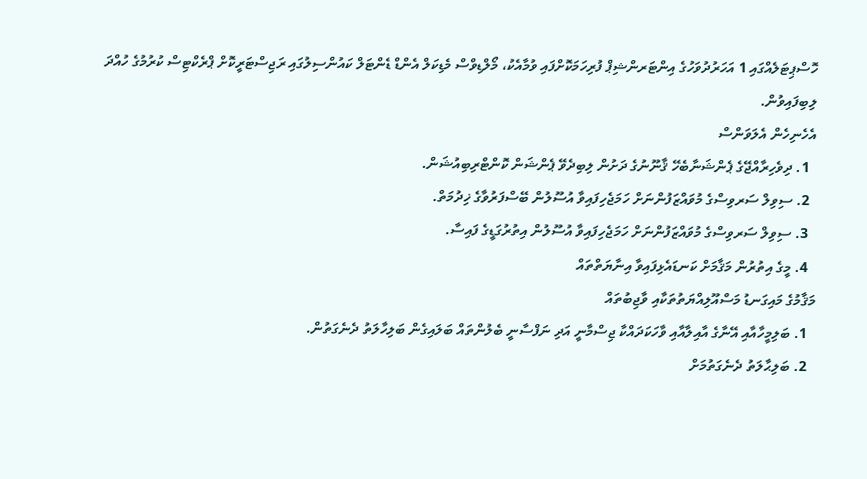ހޮސްޕިޓަލެއްގައި 1 އަހަރުދުވަހުގެ އިންޓަރންޝިޕް ފުރިހަމަކޮށްފައި ވުމާއެކު، މޯލްޑިވްސް މެޑިކަލް އެންޑް ޑެންޓަލް ކައުންސިލުގައި ރަޖިސްޓަރީކޮށް ޕްރެކްޓިސް ކުރުމުގެ ހުއްދަ ލިބިފައިވުން.
އެހެނިހެން އެލަވަންސް
  1. ދިވެހިރާއްޖޭގެ ޕެންޝަނާބެހޭ ޤާނޫނުގެ ދަށުން ލިބިދެވޭ ޕެންޝަން ކޮންޓްރިބިއުޝަން.
  2. ސިވިލް ސަރވިސްގެ މުވައްޒަފުންނަށް ހަމަޖެހިފައިވާ އުސޫލުން ބޭސްފަރުވާގެ ޚިދުމަތް.
  3. ސިވިލް ސަރވިސްގެ މުވައްޒަފުންނަށް ހަމަޖެހިފައިވާ އުސޫލުން އިތުރުގަޑީގެ ފައިސާ.
  4. މީގެ އިތުރުން މަޤާމަށް ކަނޑައެޅިފައިވާ އިނާޔަތްތައް
މަޤާމުގެ މައިގަނޑު މަސްއޫލިއްޔަތުތަކާއި ވާޖިބުތައް
  1. ބަލިމީހާއާއި އޭނާގެ އާއިލާއާއި ވާހަކަދައްކާ ޖިސްމާނީ އަދި ނަފްސާނީ ބެލުންތައް ބަލައިގެން ބަލިހާލަތު ދެނެގަތުން.
  2. ބަލިޙާލަތު ދެނެގަތުމަށް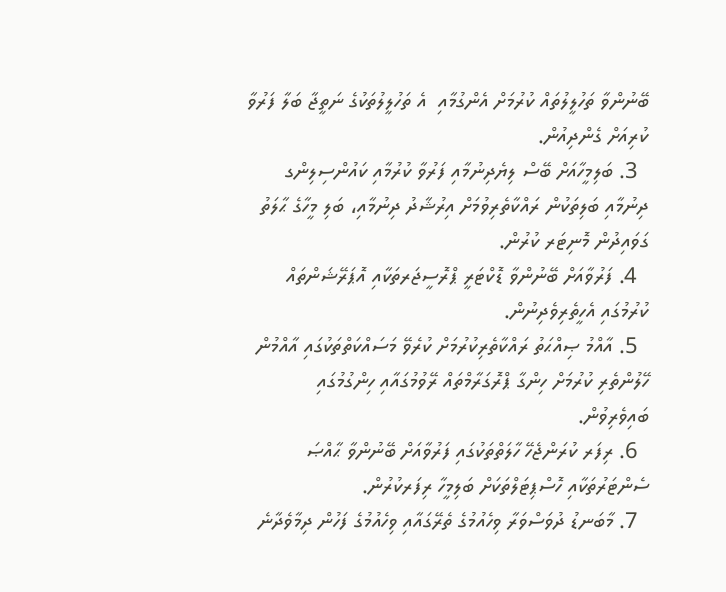ބޭނުންވާ ތަހުލީލުތައް ކުރުމަށް އެންގުމާއި  އެ ތަހުލީލުތަކުގެ ނަތީޖާ ބަލާ ފަރުވާ ކުރިއަށް ގެންދިއުން.
  3. ބަލިމީހާއަށް ބޭސް ލިޔެދިނުމާއި ފަރުވާ ކުރުމާއި ކައުންސިލިންގ ދިނުމާއި ބަލިތަކުން ރައްކާތެރިވުމަށް އިރުޝާދު ދިނުމާއި، ބަލި މީހާގެ ޙާލަތު ގަވައިދުން މޮނިޓަރ ކުރުން.
  4. ފަރުވާއަށް ބޭނުންވާ ޑޮކްޓަރީ ޕްރޮސީޖަރތަކާއި އޮޕަރޭޝަންތައް ކުރުމުގައި އެހީތެރިވެދިނުން.
  5. އާއްމު ޞިއްޙަތު ރައްކާތެރިކުރުމަށް ކުރެވޭ މަސައްކަތްތަކުގައި އާއްމުން ހޭލުންތެރި ކުރުމަށް ހިންގާ ޕްރޮގަރާމްތައް ރޭވުމުގައާއި ހިންގުމުގައި ބައިވެރިވުން.
  6. ރިފަރ ކުރަންޖެހޭ ހާލަތްތަކުގައި ފަރުވާއަށް ބޭނުންވާ ޙާއްޞަ ސެންޓަރުތަކާއި ހޮސްޕިޓަލްތަކަށް ބަލިމީހާ ރިފަރކުރުން.
  7. މާބަނޑު ދުވަސްވަރާ ވިހެއުމުގެ ތެރޭގައާއި ވިހެއުމުގެ ފަހުން ދިމާވެދާނެ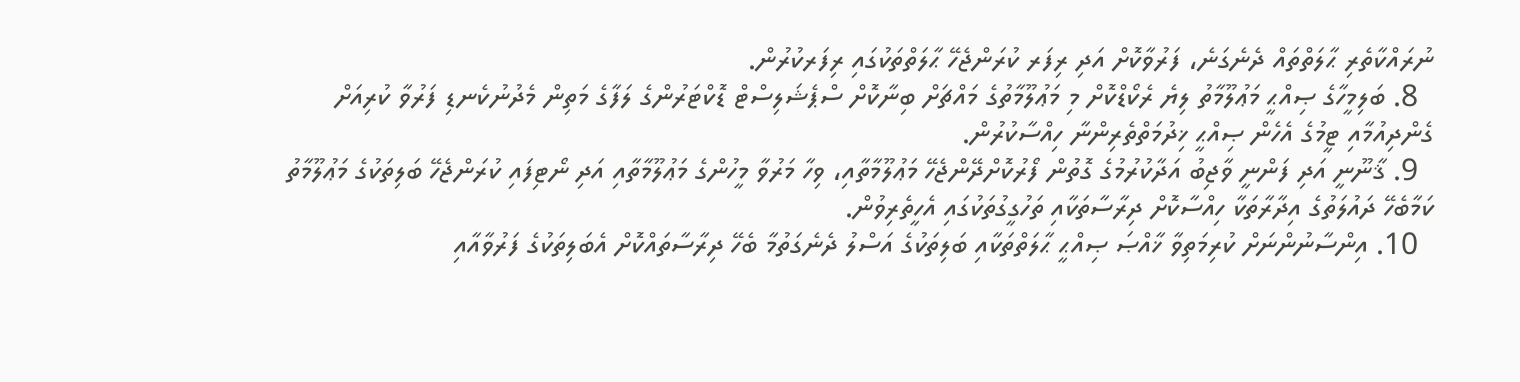ނުރައްކާތެރި ޙާލަތްތައް ދެނެގަނެ، ފަރުވާކޮށް އަދި ރިފަރ ކުރަންޖެހޭ ޙާލަތްތަކުގައި ރިފަރކުރުން.
  8. ބަލިމީހާގެ ޞިއްޙީ މަޢުލޫމާތު ލިޔެ ރެކޯޑްކޮށް މި މަޢުލޫމާތުގެ މައްޗަށް ބިނާކޮށް ސްޕެޝަލިސްޓް ޑޮކްޓަރުންގެ ލަފާގެ މަތިން މެދުނުކެނޑި ފަރުވާ ކުރިއަށް ގެންދިއުމާއި ޓީމުގެ އެހެން ޞިއްޙީ ޚިދުމަތްތެރިންނާ ހިއްސާކުރުން.
  9. ޤާނޫނީ އަދި ފަންނީ ވާޖިބު އަދާކުރުމުގެ ގޮތުން ފޯރުކޮށްދޭންޖެހޭ މަޢުލޫމާތާއި، ވިހާ މަރުވާ މީހުންގެ މަޢުލޫމާތާއި އަދި ނޯޓިފައި ކުރަންޖެހޭ ބަލިތަކުގެ މަޢުލޫމާތު ކަމާބެހޭ ދައުލަތުގެ އިދާރާތަކާ ހިއްސާކޮށް ދިރާސާތަކާއި ތަހުގީގުތަކުގައި އެހީތެރިވުން.
  10. އިންސާނުންނަށް ކުރިމަތިވާ ޚާއްޞަ ޞިއްޙީ ޙާލަތްތަކާއި ބަލިތަކުގެ އަސްލު ދެނެގަތުމާ ބެހޭ ދިރާސާތައްކޮށް އެބަލިތަކުގެ ފަރުވާއާއި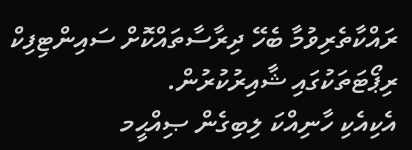ރައްކާތެރިވުމާ ބެހޭ ދިރާސާތައްކޮށް ސައިންޓިފިކް ރިޕޯޓަތަކުގައި ޝާއިރުކުރުން.
އެކިއެކި ހާނިއްކަ ލިބިގެން ޞިއްޙީމ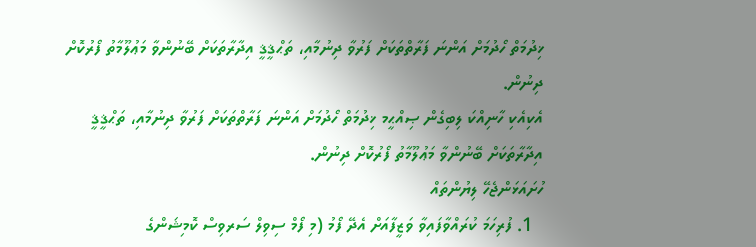ޚިދުމަތް ހޯދުމަށް އަންނަ ފަރާތްތަކަށް ފަރުވާ ދިނުމާއި، ތަޙްޤީޤީ އިދާރާތަކަށް ބޭނުންވާ މަޢުލޫމާތު ފޯރުކޮށް ދިނުން.
އެކިއެކި ހާނިއްކަ ލިބިގެން ޞިއްޙީމ ޚިދުމަތް ހޯދުމަށް އަންނަ ފަރާތްތަކަށް ފަރުވާ ދިނުމާއި، ތަޙްޤީޤީ އިދާރާތަކަށް ބޭނުންވާ މަޢުލޫމާތު ފޯރުކޮށް ދިނުން.
ހުށައަޅަންޖެހޭ ލިޔުންތައް
  1. ފުރިހަމަ ކުރައްވާފައިވާ ވަޒީފާއަށް އެދޭ ފޯމު (މި ފޯމް ސިވިލް ސަރވިސް ކޮމިޝަންގެ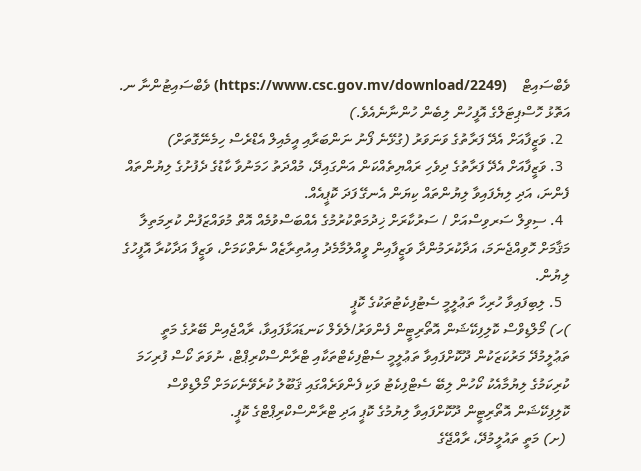ވެބްސައިޓް    (https://www.csc.gov.mv/download/2249) ވެބްސައިޓުންނާ ނ. އަތޮޅު ހޮސްޕިޓަލްގެ އޮފީހުން ލިބެން ހުންނާނެއެވެ.)
  2. ވަޒީފާއަށް އެދޭ ފަރާތުގެ ވަނަވަރު (ގުޅޭނެ ފޯނު ނަންބަރާއި އީމެއިލް އެޑްރެސް ހިމެނޭގޮތަށް)
  3. ވަޒީފާއަށް އެދޭ ފަރާތުގެ ދިވެހި ރައްޔިތެއްކަން އަންގައިދޭ، މުއްދަތު ހަމަނުވާ ކާޑުގެ ދެފުށުގެ ލިޔުންތައް ފެންނަ، އަދި ލިޔެފައިވާ ލިޔުންތައް ކިޔަން އެނގޭ ފަދަ ކޮޕީއެއް.
  4. ސިވިލް ސަރވިސްއަށް / ސަރުކާރަށް ޚިދުމަތްކުރުމުގެ އެއްބަސްވުމެއް އޮތް މުވައްޒަފުން ކުރިމަތިލާ މަޤާމަށް ހޮވިއްޖެނަމަ، އަދާކުރަމުންދާ ވަޒީފާއިން ވީއްލުމާމެދު އިއުތިރާޒެއް ނެތްކަމަށް، ވަޒީފާ އަދާކުރާ އޮފީހުގެ ލިޔުން.
  5. ލިބިފައިވާ ހުރިހާ ތަޢުލީމީ ސެޓުފިކެޓުތަކުގެ ކޮޕީ
)ހ) މޯލްޑިވްސް ކޮލިފިކޭޝަން އޮތޯރިޓީން ފެންވަރު/ލެވެލް ކަނޑައަޅާފައިވާ، ރާއްޖެއިން ބޭރުގެ މަތީ ތަޢުލީމުދޭ މަރުކަޒަކުން ދޫކޮށްފައިވާ ތަޢުލީމީ ސެޓްފިކެޓްތަކާއި ޓްރާންސްކްރިޕްޓް، ނުވަތަ ކޯސް ފުރިހަމަ ކުރިކަމުގެ ލިޔުމާއެކު ކޯހުން ލިބޭ ސެޓްފިކެޓު ވަކި ފެންވަރެއްގައި ޤަބޫލު ކުރެވޭނެކަމަށް މޯލްޑިވްސް ކޮލިފިކޭޝަން އޮތޯރިޓީން ދޫކޮށްފައިވާ ލިޔުމުގެ ކޮޕީ އަދި ޓްރާންސްކްރިޕްޓްގެ ކޮޕީ.
 (ށ) މަތީ ތައުލީމުދޭ، ރާއްޖޭގެ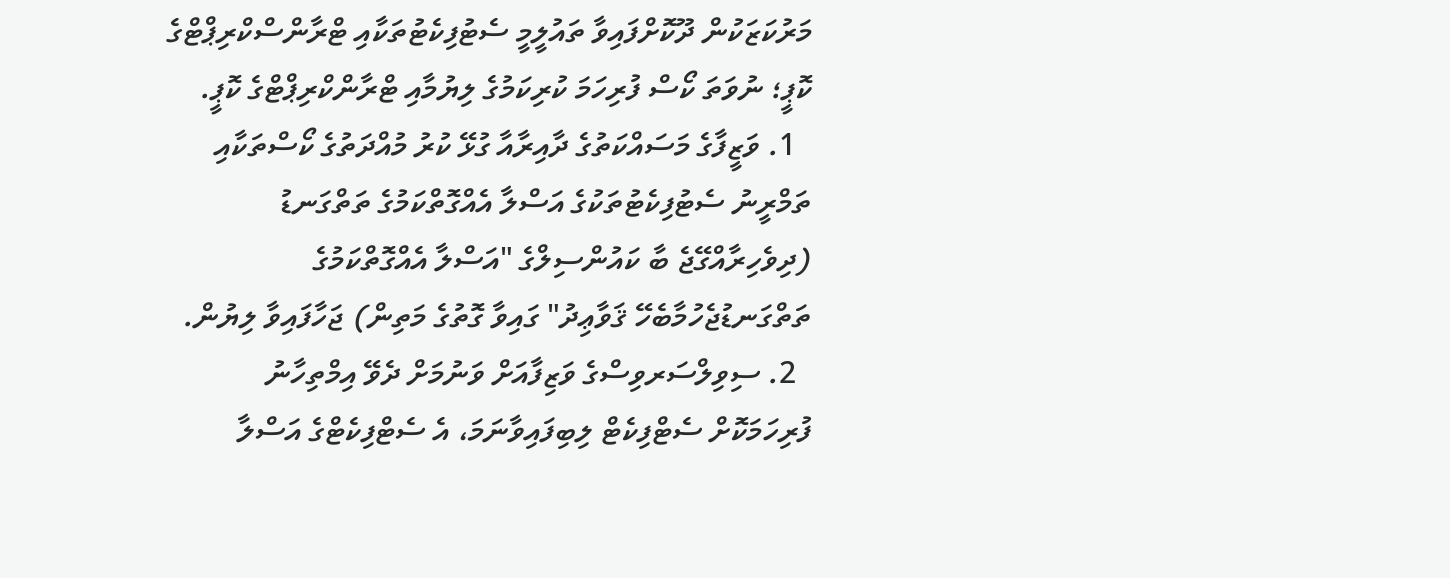މަރުކަޒަކުން ދޫކޮށްފައިވާ ތައުލީމީ ސެޓުފިކެޓުތަކާއި ޓްރާންސްކްރިޕްޓްގެ ކޮޕީ؛ ނުވަތަ ކޯސް ފުރިހަމަ ކުރިކަމުގެ ލިޔުމާއި ޓްރާންކްރިޕްޓްގެ ކޮޕީ.
  1. ވަޒީފާގެ މަސައްކަތުގެ ދާއިރާއާ ގުޅޭ ކުރު މުއްދަތުގެ ކޯސްތަކާއި ތަމްރީނު ސެޓުފިކެޓުތަކުގެ އަސްލާ އެއްގޮތްކަމުގެ ތަތްގަނޑު (ދިވެހިރާއްގޭޖެ ބާ ކައުންސިލްގެ "އަސްލާ އެއްގޮތްކަމުގެ ތަތްގަނޑުޖެހުމާބެހޭ ޤަވާޢިދު" ގައިވާ ގޮތުގެ މަތިން) ޖަހާފައިވާ ލިޔުން.
  2. ސިވިލްސަރވިސްގެ ވަޒިފާއަށް ވަނުމަށް ދެވޭ އިމްތިހާނު ފުރިހަމަކޮށް ސެޓްފިކެޓް ލިބިފައިވާނަމަ، އެ ސެޓްފިކެޓްގެ އަސްލާ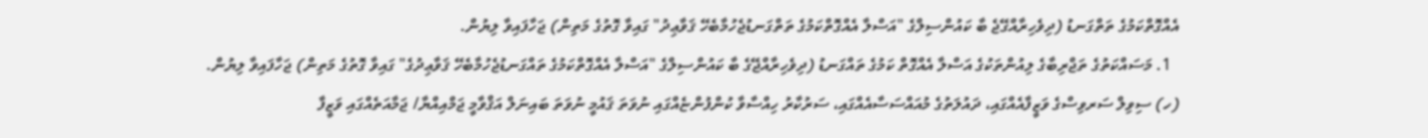އެއްގޮތްކަމުގެ ތަތްގަނޑު (ދިވެހިރާއްގޭޖެ ބާ ކައުންސިލްގެ "އަސްލާ އެއްގޮތްކަމުގެ ތަތްގަނޑުޖެހުމާބެހޭ ޤަވާޢިދު" ގައިވާ ގޮތުގެ މަތިން) ޖަހާފައިވާ ލިޔުން.
  1. މަސައްކަތުގެ ތަޖްރިބާގެ ލިއުންތަކުގެ އަސްލާ އެއްގޮތް ކަމުގެ ތައްގަނޑު (ދިވެހިރާއްޖޭގެ ބާ ކައުންސިލްގެ "އަސްލާ އެއްގޮތްކަމުގެ ތައްގަނޑުޖެހުމާބެހޭ ޤަވާޢިދުގެ" ގައިވާ ގޮތުގެ މަތިން) ޖަހާފައިވާ ލިޔުން.
(ހ) ސިވިލް ސަރވިސްގެ ވަޒީފާއެއްގައި، ދައުލަތުގެ މުއައްސަސާއެއްގައި، ސަރުކާރު ހިއްސާވާ ކުންފުންޏެއްގައި ނުވަތަ ޤައުމީ ނުވަތަ ބައިނަލް އަޤްވާމީ ޖަމްއިއްޔާ/ ޖަމާއަތެއްގައި ވަޒީފާ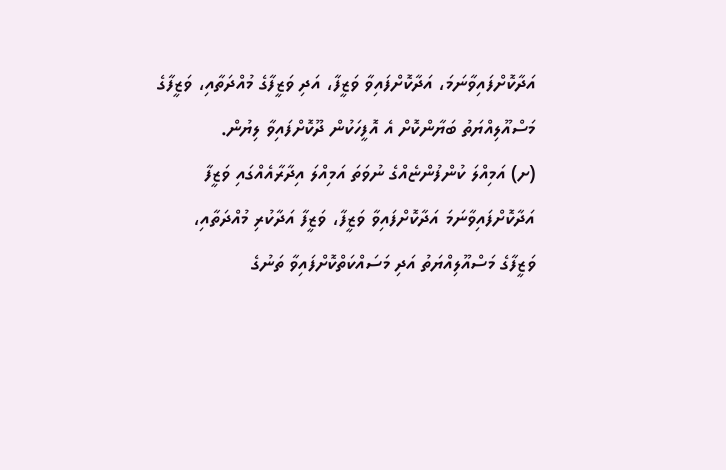އަދާކޮށްފައިވާނަމަ، އަދާކޮށްފައިވާ ވަޒީފާ، އަދި ވަޒީފާގެ މުއްދަތާއި، ވަޒީފާގެ މަސްއޫލިއްޔަތު ބަޔާންކޮށް އެ އޮފީހަކުން ދޫކޮށްފައިވާ ލިޔުން.
(ށ) އަމިއްލަ ކުންފުންޏެއްގެ ނުވަތަ އަމިއްލަ އިދާރާއެއްގައި ވަޒީފާ އަދާކޮށްފައިވާނަމަ އަދާކޮށްފައިވާ ވަޒީފާ، ވަޒީފާ އަދާކުރި މުއްދަތާއި، ވަޒީފާގެ މަސްއޫލިއްޔަތު އަދި މަސައްކަތްކޮށްފައިވާ ތަނުގެ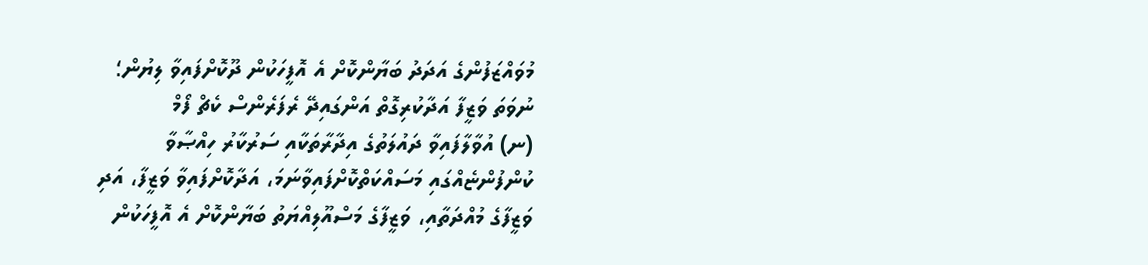މުވައްޒަފުންގެ އަދަދު ބަޔާންކޮށް އެ އޮފީހަކުން ދޫކޮށްފައިވާ ލިޔުން؛ ނުވަތަ ވަޒީފާ އަދާކުރިގޮތް އަންގައިދޭ ރެފަރެންސް ކެޗް ފޯމް
(ނ) އުވާލާފައިވާ ދައުލަތުގެ އިދާރާތަކާއި ސަރުކާރު ހިއްޞާވާ ކުންފުންޏެއްގައި މަސައްކަތްކޮށްފައިވާނަމަ، އަދާކޮށްފައިވާ ވަޒީފާ، އަދި ވަޒީފާގެ މުއްދަތާއި، ވަޒީފާގެ މަސްއޫލިއްޔަތު ބަޔާންކޮށް އެ އޮފީހަކުން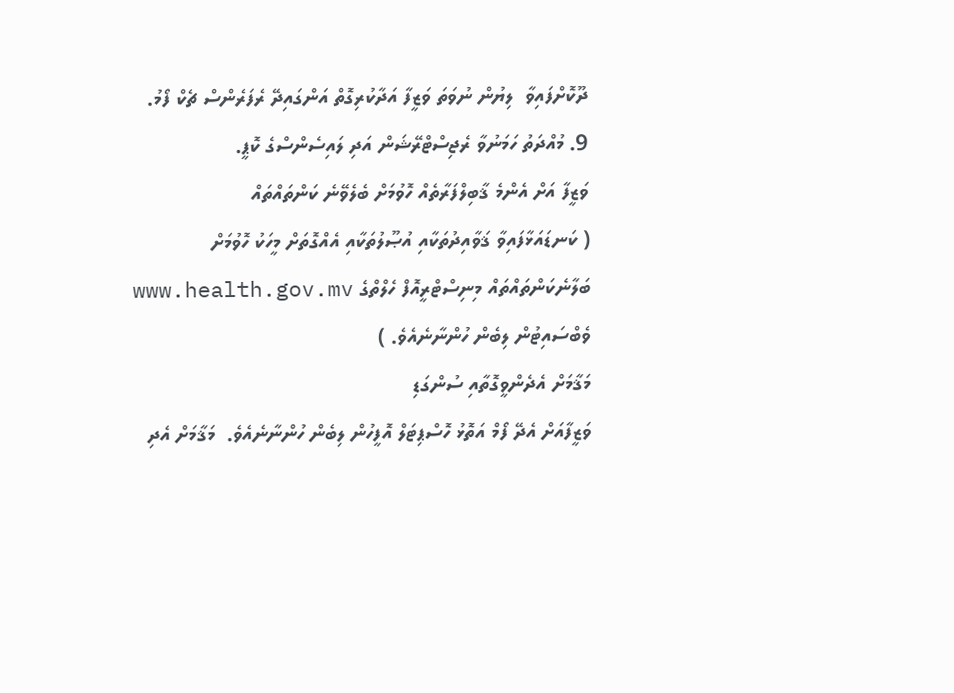ދޫކޮށްފައިވާ  ލިޔުން ނުވަތަ ވަޒީފާ އަދާކުރިގޮތް އަންގައިދޭ ރެފަރެންސް ޗެކް ފޯމު.
9. މުއްދަތު ހަމަނުވާ ރެޖިސްޓްރޭޝަން އަދި ލައިސެންސްގެ ކޮޕީ.
ވަޒީފާ އަށް އެންމެ ޤާބިލްފަރާތެއް ހޮވުމަށް ބެލެވޭނެ ކަންތައްތައް
( ކަނޑައަޅާފައިވާ ޤަވާއިދުތަކާއި އުޞޫލުތަކާއި އެއްގޮތަށް މީހަކު ހޮވުމަށް ބަލާނެކަންތައްތައް މިނިސްޓްރީއޮފް ހެލްތްގެ www.health.gov.mv ވެބްސައިޓުން ލިބެން ހުންނާނެއެވެ. )
މަޤާމަށް އެދެންވީގޮތާއި ސުންގަޑި
ވަޒީފާއަށް އެދޭ ފޯމް އަތޮޅު ހޮސްޕިޓަލް އޮފީހުން ލިބެން ހުންނާނެއެވެ.  މަޤާމަށް އެދި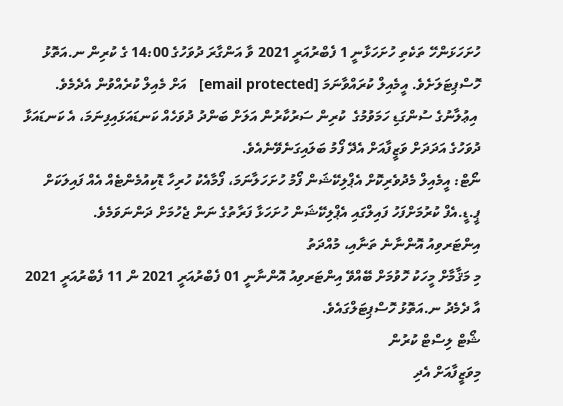ހުށަހަޅަންހޭ ތަކެތި ހުށަހަޅާނީ 1 ފެބްރުއަރީ 2021 ވާ އަންގާރަ ދުވަހުގެ 14:00 ގެ ކުރިން ނ.އަތޮޅު ހޮސްޕިޓަލަށެވެ. އީމެއިލް ކުރައްވާނަމަ [email protected]   އަށް މެއިލް ކުރެއްވުން އެދެމެވެ.
 އިޢުލާނުގެ ސުންގަޑި ހަމަވުމުގެ  ކުރިން ސަރުކާރުން އަލަށް ބަންދު ދުވަހެއް ކަނޑައަޅައިފިނަމަ، އެ ކަނޑައަޅާ ދުވަހުގެ އަދަދަށް ވަޒީފާއަށް އެދޭ ފޯމު ބަލައިގަނެވޭނެއެވެ.
ނޯޓް: އީމެއިލް މެދުވެރިކޮށް އެޕްލިކޭޝަން ފޯމު ހުށަހަލާނަމަ، ފޯމާއެކު ހުރިހާ ޑޮކިއުމެންޓެއް އެއް ފައިލަކަށް ޕީ.ޑީ.އެފް ކުރުމަށްފަހު ފައިލްގައި އެޕްލިކޭޝަން ހުށަހަޅާ ފަރާތުގެ ނަން ޖެހުމަށް ދަންނަވަމެވެ.
އިންޓަރވިއު އޮންނާނެ ތަނާއި، މުއްދަތު
މި މަޤާމާށް މީހަކު ހޮވުމަށް ބޭއްވޭ އިންޓަރވިއު އޮންނާނީ 01 ފެބްރުއަރީ 2021 ން 11 ފެބްރުއަރީ 2021 އާ ދެމެދު ނ.އަތޮޅު ހޮސްޕިޓަލްގައެވެ.
ޝޯޓް ލިސްޓް ކުރުން
މިވަޒީފާއަށް އެދި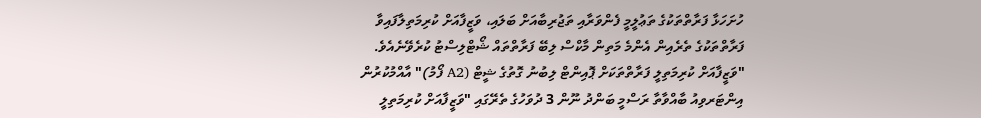ހުށަހަޅާ ފަރާތްތަކުގެ ތަޢުލީމީ ފެންވަރާއި ތަޖުރިބާއަށް ބަލައި، ވަޒީފާއަށް ކުރިމަތިލާފައިވާ ފަރާތްތަކުގެ ތެރެއިން އެންމެ މަތިން މާކްސް ލިބޭ ފަރާތްތައް ޝޯޓްލިސްޓު ކުރެވޭނެއެވެ.
"ވަޒީފާއަށް ކުރިމަތިލީ ފަރާތްތަކަށް ޕޮއިންޓް ލިބުނު ގޮތުގެ ޝީޓް (A2 ފޯމު)" އާއްމުކުރުން
އިންޓަރވިއު ބާއްވާތާ ރަސްމީ ބަންދު ނޫން 3 ދުވަހުގެ ތެރޭގައި "ވަޒީފާއަށް ކުރިމަތިލީ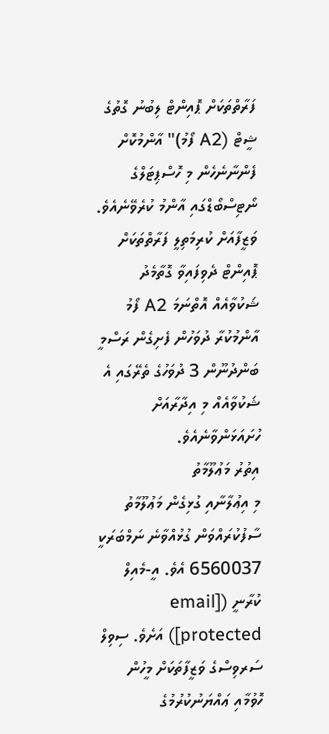ފަރާތްތަކަށް ޕޮއިންޓް ލިބުނު ގޮތުގެ ޝީޓް (A2 ފޯމު)" އާންމުކޮށް ފެންނާނެހެން މި ހޮސްޕިޓަލްގެ ނޯޓިސްބޯޑްގައި އާންމު ކުރެވޭނެއެވެ. ވަޒީފާއަށް ކުރިމަތިލީ ފަރާތްތަކަށް ޕޮއިންޓް ދެވިފައިވާ ގޮތާމެދު ޝަކުވާއެއް އޮތްނަމަ A2 ފޯމު އާންމުކުރާ ދުވަހުން ފެށިގެން ރަސްމީ ބަންދުނޫން 3 ދުވަހުގެ ތެރޭގައި އެ ޝަކުވާއެއް މި އިދާރާއަށް ހުށައަޅަންވާނެއެވެ.
އިތުރު މަޢުލޫމާތު
މި އިޢުލާނާއި ގުޅިގެން މަޢުލޫމާތު ސާފުކުރައްވަން ގުޅުއްވާނެ ނަމްބަރަކީ  6560037 އެވެ. އީ-މެއިލް ކުރާނީ ([email protected]) އަށެވެ. ސިވިލް ސަރވިސްގެ ވަޒީފާތަކަށް މީހުން ހޮވުމާއި ޢައްޔަނުކުރުމުގެ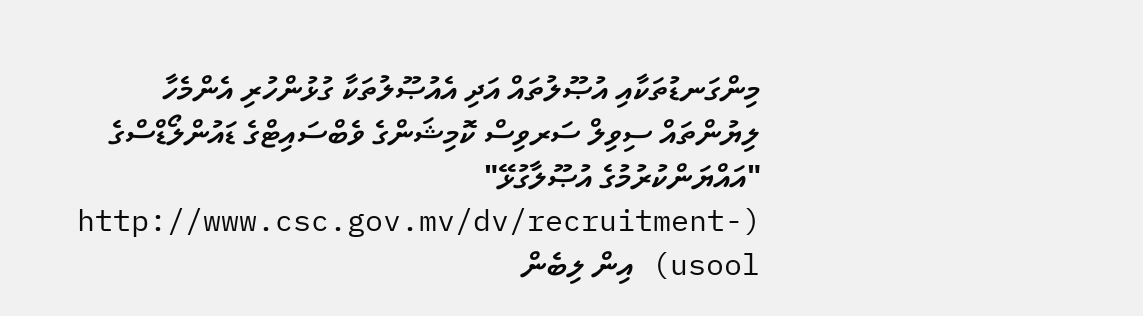މިންގަނޑުތަކާއި އުޞޫލުތައް އަދި އެއުޞޫލުތަކާ ގުޅުންހުރި އެންމެހާ ލިޔުންތައް ސިވިލް ސަރވިސް ކޮމިޝަންގެ ވެބްސައިޓްގެ ޑައުންލޯޑްސްގެ "އައްޔަންކުރުމުގެ އުޞޫލާގުޅޭ" (http://www.csc.gov.mv/dv/recruitment-usool) އިން ލިބެން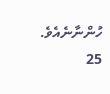ހުންނާނެއެވެ.
25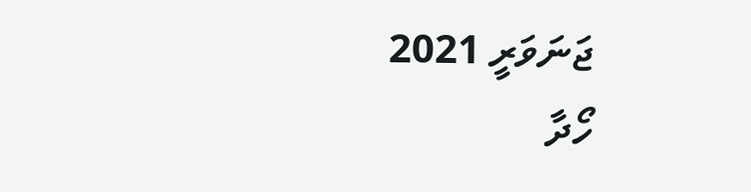ޖަނަވަރީ 2021
ހޯދާ